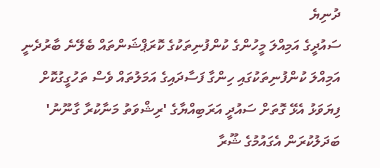ދުނިޔެ
ސައުދީގެ އަމިއްލަ މީހުންގެ ކުންފުނިތަކުގެ ކޮރަޕްޝަންތައް ބެލޭނެ ބާރުދެނީ
އަމިއްލަ ކުންފުނިތަކުގައި ހިންގާ ފަސާދައިގެ އަމަލުތައް ވެސް ތަހުގީގުކޮށް ފިޔަވަޅު އެޅޭ ގޮތަށް ސައުދީ އަރަބިއްޔާގެ 'ރިޝްވަތު މަނާކުރާ ގާނޫނު' ބަދަލުކުރަން އެގައުމުގެ ޝޫރާ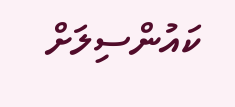ކައުންސިލަށް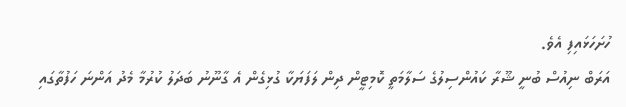ހުށަހަޅައިފި އެވެ.
އަރަބް ނިއުސް ބުނީ ޝޫރާ ކައުންސިލުގެ ސަލާމަތީ ކޮމިޓީން ދިން ލަފަޔަކާ ގުޅިގެން އެ ގާނޫނު ބަދަލު ކުރުމާ މެދު އަންނަ ހަފުތާގައި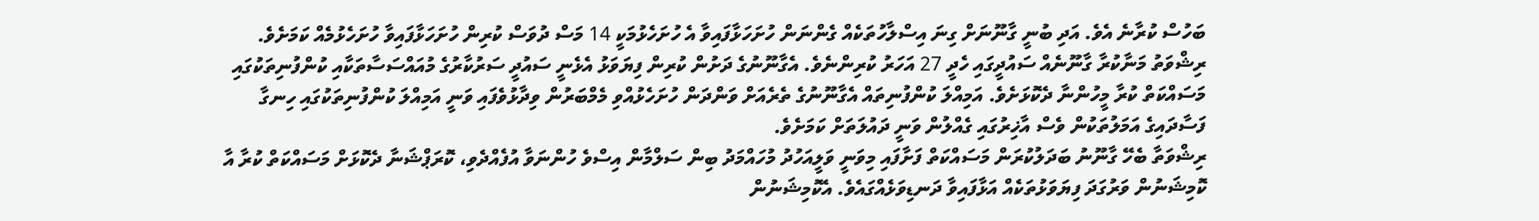ބަހުސް ކުރާނެ އެވެ. އަދި ބުނީ ގާނޫނަށް ގިނަ އިސްލާހުތަކެއް ގެންނަން ހުށަހަޅާފައިވާ އެ ހުށަހެޅުމަކީ 14 މަސް ދުވަސް ކުރިން ހުށަހަޅާފައިވާ ހުށަހެޅުމެއް ކަމަށެވެ.
ރިޝްވަތު މަނާކުރާ ގާނޫނެއް ސައުދީގައި ހެދީ 27 އަހަރު ކުރިންނެވެ. އެގާނޫނުގެ ދަށުން ކުރިން ފިޔަވަޅު އެޅެނީ ސައުދީ ސަރުކާރުގެ މުއައްސަސާތަކާއި ކުންފުނިތަކުގައި މަސައްކަތް ކުރާ މީހުންނާ ދެކޮޅަށެވެ. އަމިއްލަ ކުންފުނިތައް އެގާނޫނުގެ ތެރެއަށް ވަންދަން ހުށަހެޅުއްވި މެމްބަރުން ވިދާޅުވެފައި ވަނީ އަމިއްލަ ކުންފުނިތަކުގައި ހިނގާ ފަސާދައިގެ އަމަލުތަކުން ވެސް އާޚިރުގައި ގެއްލުން ވަނީ ދައުލަތަށް ކަމަށެވެ.
ރިޝްވަތާ ބެހޭ ގާނޫނު ބަދަލުކުރަން މަސައްކަތް ފަށާފައި މިވަނީ ވަލީއަހުދު މުހައްމަދު ބިން ސަލްމާން އިސްވެ ހުންނަވާ އުފެއްދެވި، ކޮރަޕްޝަނާ ދެކޮޅަށް މަސައްކަތް ކުރާ އާ ކޮމިޝަނުން ވަރުގަދަ ފިޔަވަޅުތަކެއް އަޅާފައިވާ ދަނޑިވަޅެއްގައެވެ. އެކޮމިޝަނުން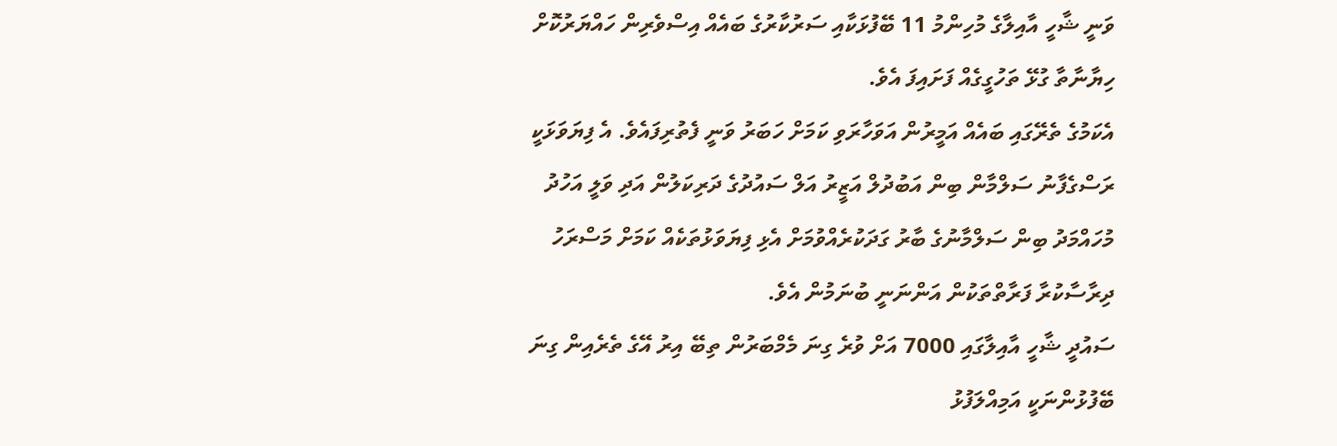ވަނީ ޝާހީ އާއިލާގެ މުހިންމު 11 ބޭފުޅަކާއި ސަރުކާރުގެ ބައެއް އިސްވެރިން ހައްޔަރުކޮށް ހިޔާނާތާ ގުޅޭ ތަހުގީގެއް ފަށައިފަ އެވެ.
އެކަމުގެ ތެރޭގައި ބައެއް އަމީރުން އަވަހާރަވި ކަމަށް ހަބަރު ވަނީ ފެތުރިފައެވެ. އެ ފިޔަވަޅަކީ ރަސްގެފާނު ސަލްމާން ބިން އަބުދުލް އަޒީރު އަލް ސައުދުގެ ދަރިކަލުން އަދި ވަލީ އަހުދު މުހައްމަދު ބިން ސަލްމާނުގެ ބާރު ގަދަކުރެއްވުމަށް އެޅި ފިޔަވަޅުތަކެއް ކަމަށް މަސްރަހު ދިރާސާކުރާ ފަރާތްތަކުން އަންނަނީ ބުނަމުން އެވެ.
ސައުދީ ޝާހީ އާއިލާގައި 7000 އަށް ވުރެ ގިނަ މެމްބަރުން ތިބޭ އިރު އޭގެ ތެރެއިން ގިނަ ބޭފުޅުންނަކީ އަމިއްލަފުޅު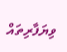ވިޔަފާރިތައް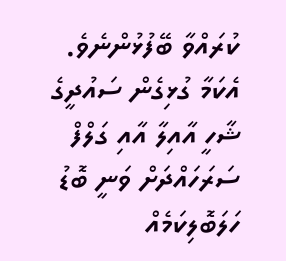ކުރައްވާ ބޭފުޅުންނެވެ.
އެކަމާ ގުޅިގެން ސައުދީގެ ޝާހީ އާއިލާ އާއި ގަލްފް ސަރަހައްދަށް ވަނީ ބޮޑު ހަލަބޮލިކަމެއް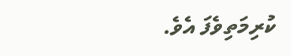ކުރިމަތިވެފަ އެވެ.